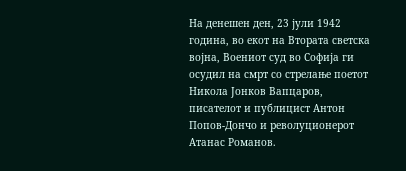На денешен ден, 23 јули 1942 година, во екот на Втората светска војна, Воениот суд во Софија ги осудил на смрт со стрелање поетот Никола Јонков Вапцаров, писателот и публицист Антон Попов-Дончо и револуционерот Атанас Романов.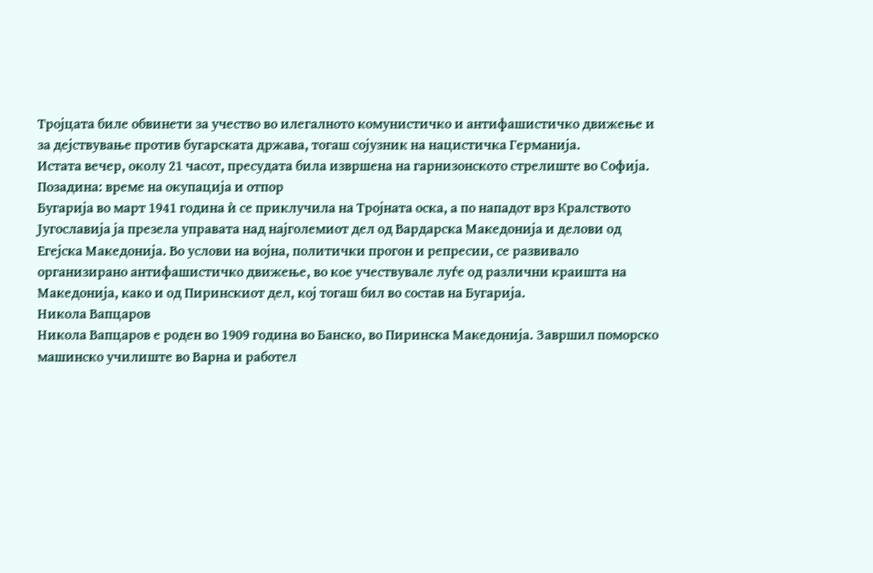Тројцата биле обвинети за учество во илегалното комунистичко и антифашистичко движење и за дејствување против бугарската држава, тогаш сојузник на нацистичка Германија.
Истата вечер, околу 21 часот, пресудата била извршена на гарнизонското стрелиште во Софија.
Позадина: време на окупација и отпор
Бугарија во март 1941 година ѝ се приклучила на Тројната оска, а по нападот врз Кралството Југославија ја презела управата над најголемиот дел од Вардарска Македонија и делови од Егејска Македонија. Во услови на војна, политички прогон и репресии, се развивало организирано антифашистичко движење, во кое учествувале луѓе од различни краишта на Македонија, како и од Пиринскиот дел, кој тогаш бил во состав на Бугарија.
Никола Вапцаров
Никола Вапцаров е роден во 1909 година во Банско, во Пиринска Македонија. Завршил поморско машинско училиште во Варна и работел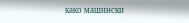како машински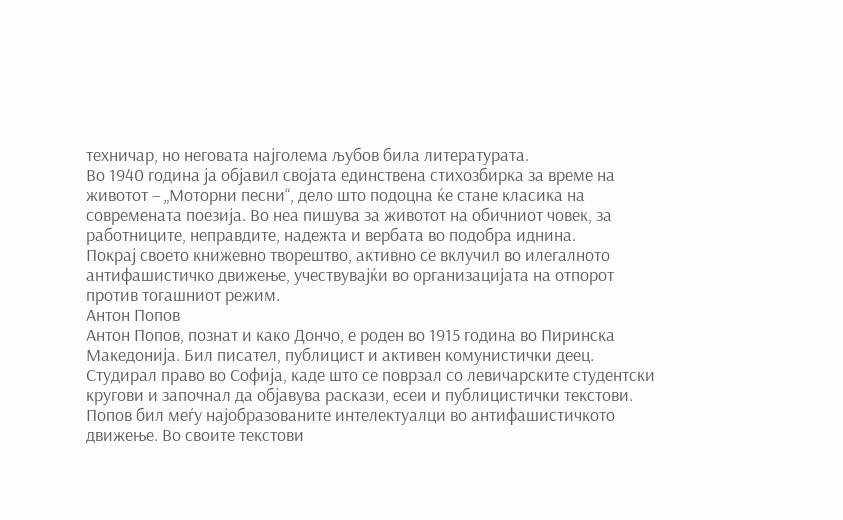техничар, но неговата најголема љубов била литературата.
Во 1940 година ја објавил својата единствена стихозбирка за време на животот – „Моторни песни“, дело што подоцна ќе стане класика на современата поезија. Во неа пишува за животот на обичниот човек, за работниците, неправдите, надежта и вербата во подобра иднина.
Покрај своето книжевно творештво, активно се вклучил во илегалното антифашистичко движење, учествувајќи во организацијата на отпорот против тогашниот режим.
Антон Попов
Антон Попов, познат и како Дончо, е роден во 1915 година во Пиринска Македонија. Бил писател, публицист и активен комунистички деец. Студирал право во Софија, каде што се поврзал со левичарските студентски кругови и започнал да објавува раскази, есеи и публицистички текстови.
Попов бил меѓу најобразованите интелектуалци во антифашистичкото движење. Во своите текстови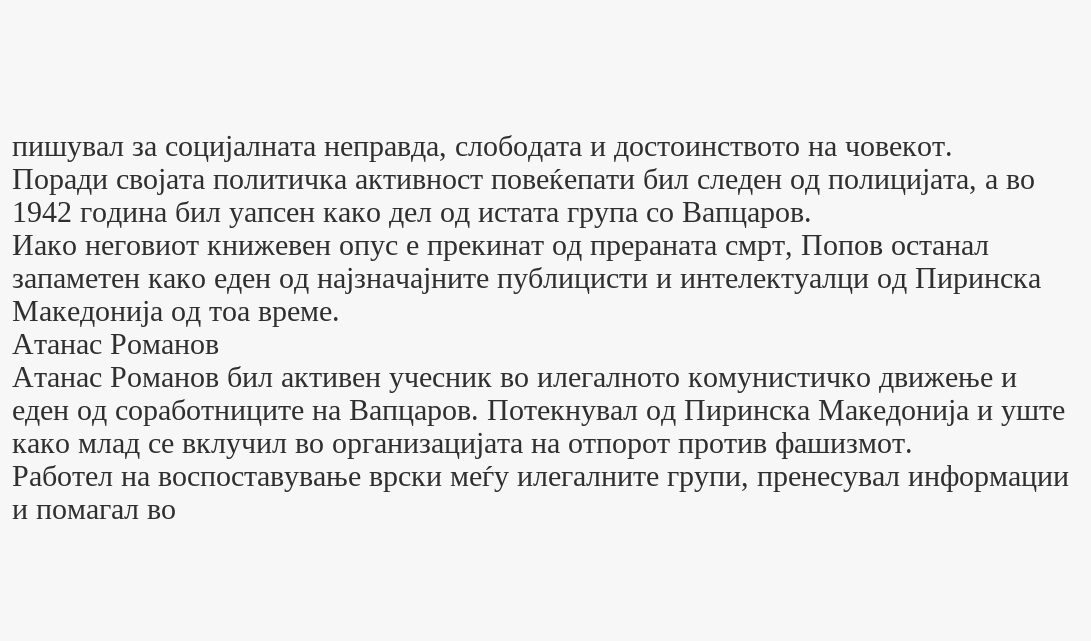пишувал за социјалната неправда, слободата и достоинството на човекот.
Поради својата политичка активност повеќепати бил следен од полицијата, а во 1942 година бил уапсен како дел од истата група со Вапцаров.
Иако неговиот книжевен опус е прекинат од прераната смрт, Попов останал запаметен како еден од најзначајните публицисти и интелектуалци од Пиринска Македонија од тоа време.
Атанас Романов
Атанас Романов бил активен учесник во илегалното комунистичко движење и еден од соработниците на Вапцаров. Потекнувал од Пиринска Македонија и уште како млад се вклучил во организацијата на отпорот против фашизмот.
Работел на воспоставување врски меѓу илегалните групи, пренесувал информации и помагал во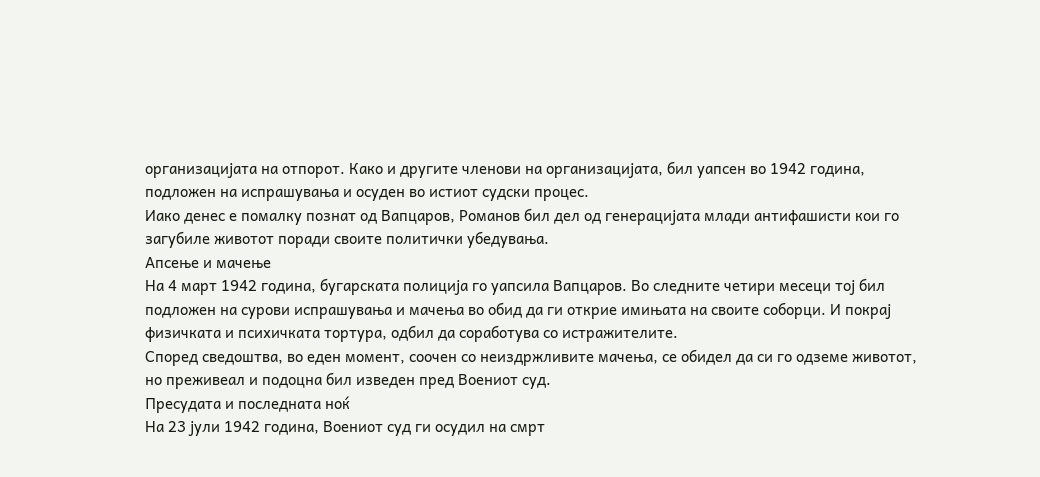организацијата на отпорот. Како и другите членови на организацијата, бил уапсен во 1942 година, подложен на испрашувања и осуден во истиот судски процес.
Иако денес е помалку познат од Вапцаров, Романов бил дел од генерацијата млади антифашисти кои го загубиле животот поради своите политички убедувања.
Апсење и мачење
На 4 март 1942 година, бугарската полиција го уапсила Вапцаров. Во следните четири месеци тој бил подложен на сурови испрашувања и мачења во обид да ги открие имињата на своите соборци. И покрај физичката и психичката тортура, одбил да соработува со истражителите.
Според сведоштва, во еден момент, соочен со неиздржливите мачења, се обидел да си го одземе животот, но преживеал и подоцна бил изведен пред Воениот суд.
Пресудата и последната ноќ
На 23 јули 1942 година, Воениот суд ги осудил на смрт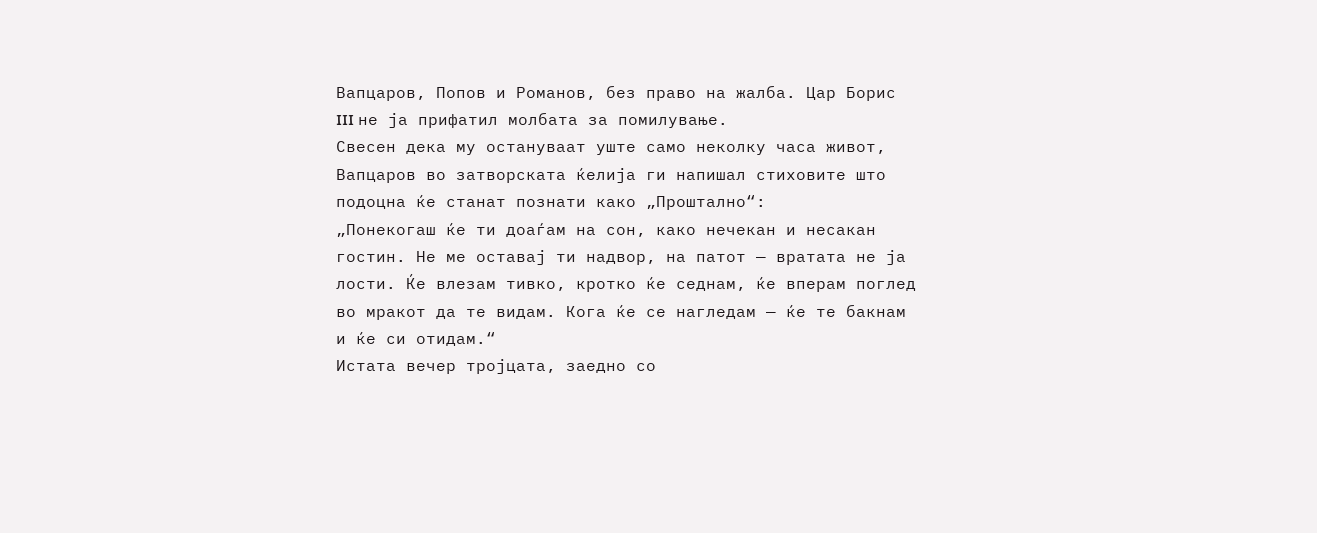Вапцаров, Попов и Романов, без право на жалба. Цар Борис III не ја прифатил молбата за помилување.
Свесен дека му остануваат уште само неколку часа живот, Вапцаров во затворската ќелија ги напишал стиховите што подоцна ќе станат познати како „Проштално“:
„Понекогаш ќе ти доаѓам на сон, како нечекан и несакан гостин. Не ме оставај ти надвор, на патот — вратата не ја лости. Ќе влезам тивко, кротко ќе седнам, ќе вперам поглед во мракот да те видам. Кога ќе се нагледам — ќе те бакнам и ќе си отидам.“
Истата вечер тројцата, заедно со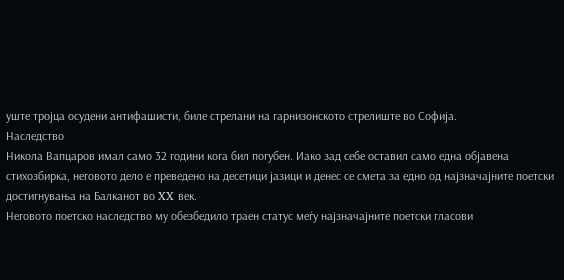уште тројца осудени антифашисти, биле стрелани на гарнизонското стрелиште во Софија.
Наследство
Никола Вапцаров имал само 32 години кога бил погубен. Иако зад себе оставил само една објавена стихозбирка, неговото дело е преведено на десетици јазици и денес се смета за едно од најзначајните поетски достигнувања на Балканот во XX век.
Неговото поетско наследство му обезбедило траен статус меѓу најзначајните поетски гласови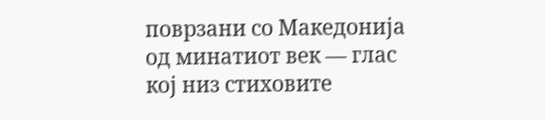поврзани со Македонија од минатиот век — глас кој низ стиховите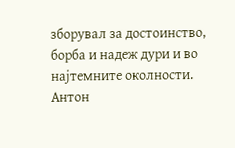зборувал за достоинство, борба и надеж дури и во најтемните околности.
Антон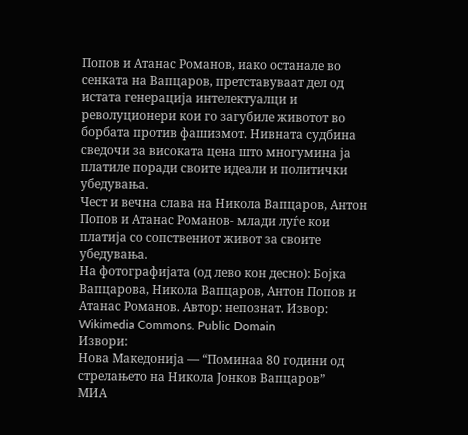Попов и Атанас Романов, иако останале во сенката на Вапцаров, претставуваат дел од истата генерација интелектуалци и револуционери кои го загубиле животот во борбата против фашизмот. Нивната судбина сведочи за високата цена што многумина ја платиле поради своите идеали и политички убедувања.
Чест и вечна слава на Никола Вапцаров, Антон Попов и Атанас Романов- млади луѓе кои платија со сопствениот живот за своите убедувања.
На фотографијата (од лево кон десно): Бојка Вапцарова, Никола Вапцаров, Антон Попов и Атанас Романов. Автор: непознат. Извор: Wikimedia Commons. Public Domain
Извори:
Нова Македонија — “Поминаа 80 години од стрелањето на Никола Јонков Вапцаров”
МИА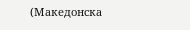(Македонска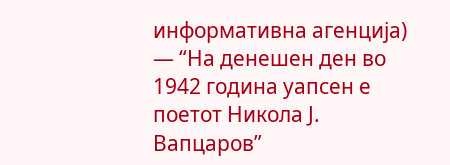информативна агенција) — “На денешен ден во 1942 година уапсен е поетот Никола Ј. Вапцаров”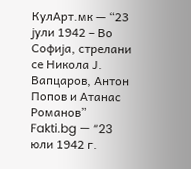КулАрт.мк — “23 јули 1942 – Во Софија, стрелани се Никола Ј. Вапцаров, Антон Попов и Атанас Романов”
Fakti.bg — “23 юли 1942 г.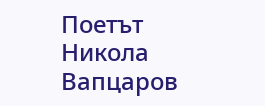Поетът Никола Вапцаров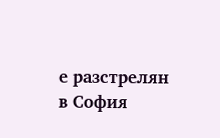е разстрелян в София